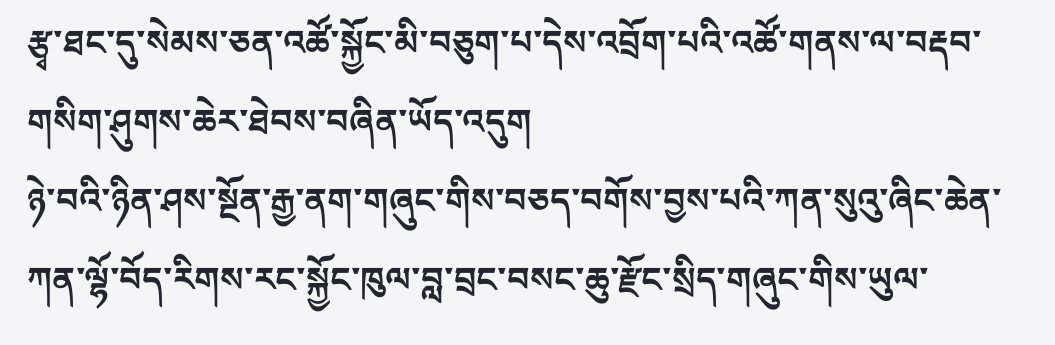རྩྭ་ཐང་དུ་སེམས་ཅན་འཚོ་སྐྱོང་མི་བཅུག་པ་དེས་འབྲོག་པའི་འཚོ་གནས་ལ་བརྡབ་གསིག་ཤུགས་ཆེར་ཐེབས་བཞིན་ཡོད་འདུག
ཉེ་བའི་ཉིན་ཤས་སྔོན་རྒྱ་ནག་གཞུང་གིས་བཅད་བགོས་བྱས་པའི་ཀན་སུའུ་ཞིང་ཆེན་ཀན་ལྷོ་བོད་རིགས་རང་སྐྱོང་ཁུལ་བླ་བྲང་བསང་ཆུ་རྫོང་སྲིད་གཞུང་གིས་ཡུལ་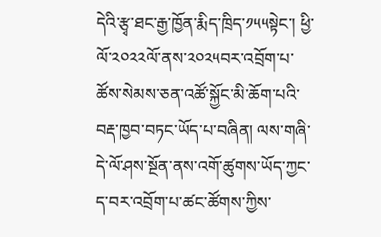དེའི་རྩྭ་ཐང་རྒྱ་ཁྱོན་རྨིད་ཁྲིད་༡༥༥སྟེང་། ཕྱི་ལོ་༢༠༢༢ལོ་ནས་༢༠༢༥བར་འབྲོག་པ་ཚོས་སེམས་ཅན་འཚོ་སྐྱོང་མི་ཆོག་པའི་བརྡ་ཁྱབ་བཏང་ཡོད་པ་བཞིན། ལས་གཞི་དེ་ལོ་ཤས་སྔོན་ནས་འགོ་ཚུགས་ཡོད་ཀྱང་ད་བར་འབྲོག་པ་ཚང་ཚོགས་ཀྱིས་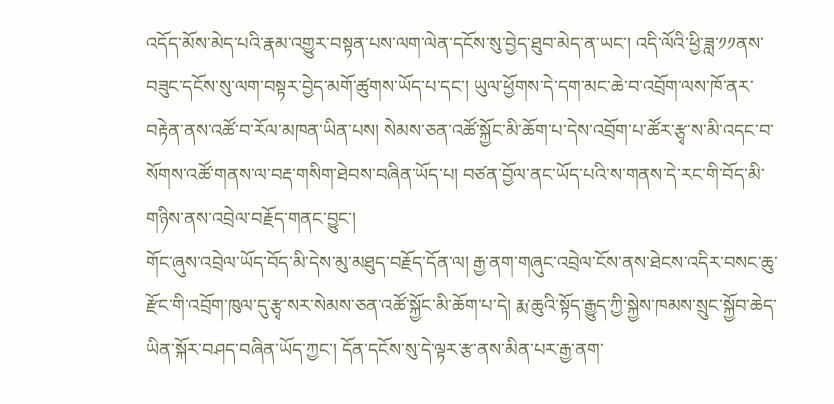འདོད་མོས་མེད་པའི་རྣམ་འགྱུར་བསྟན་པས་ལག་ལེན་དངོས་སུ་བྱེད་ཐུབ་མེད་ན་ཡང་། འདི་ལོའི་ཕྱི་ཟླ་༡༡ནས་བཟུང་དངོས་སུ་ལག་བསྟར་བྱེད་མགོ་ཚུགས་ཡོད་པ་དང་། ཡུལ་ཕྱོགས་དེ་དག་མང་ཆེ་བ་འབྲོག་ལས་ཁོ་ནར་བརྟེན་ནས་འཚོ་བ་རོལ་མཁན་ཡིན་པས། སེམས་ཅན་འཚོ་སྐྱོང་མི་ཆོག་པ་དེས་འབྲོག་པ་ཚོར་རྩྭ་ས་མི་འདང་བ་སོགས་འཚོ་གནས་ལ་བརྡ་གསིག་ཐེབས་བཞིན་ཡོད་པ། བཙན་བྱོལ་ནང་ཡོད་པའི་ས་གནས་དེ་རང་གི་བོད་མི་གཉིས་ནས་འབྲེལ་བརྗོད་གནང་བྱུང་།
གོང་ཞུས་འབྲེལ་ཡོད་བོད་མི་དེས་མུ་མཐུད་བརྗོད་དོན་ལ། རྒྱ་ནག་གཞུང་འབྲེལ་ངོས་ནས་ཐེངས་འདིར་བསང་ཆུ་རྫོང་གི་འབྲོག་ཁུལ་དུ་རྩྭ་སར་སེམས་ཅན་འཚོ་སྐྱོང་མི་ཆོག་པ་དེ། རྨ་ཆུའི་སྟོད་རྒྱུད་ཀྱི་སྐྱེས་ཁམས་སྲུང་སྐྱོབ་ཆེད་ཡིན་སྐོར་བཤད་བཞིན་ཡོད་ཀྱང་། དོན་དངོས་སུ་དེ་ལྟར་རྩ་ནས་མིན་པར་རྒྱ་ནག་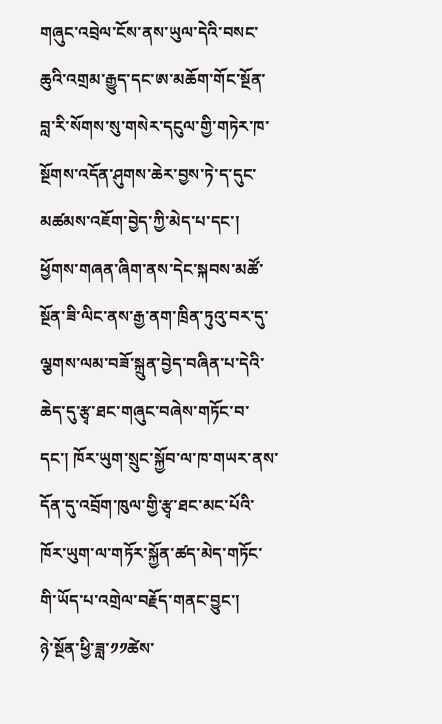གཞུང་འབྲེལ་ངོས་ནས་ཡུལ་དེའི་བསང་ཆུའི་འགྲམ་རྒྱུད་དང་ཨ་མཆོག་གོང་སྔོན་བླ་རི་སོགས་སུ་གསེར་དངུལ་གྱི་གཏེར་ཁ་སྔོགས་འདོན་ཤུགས་ཆེར་བྱས་ཏེ་ད་དུང་མཚམས་འཇོག་བྱེད་ཀྱི་མེད་པ་དང་། ཕྱོགས་གཞན་ཞིག་ནས་དེང་སྐབས་མཚོ་སྔོན་ཟི་ལིང་ནས་རྒྱ་ནག་ཁྲིན་ཏུའུ་བར་དུ་ལྕགས་ལམ་བཟོ་སྐྲུན་བྱེད་བཞིན་པ་དེའི་ཆེད་དུ་རྩྭ་ཐང་གཞུང་བཞེས་གཏོང་བ་དང་། ཁོར་ཡུག་སྲུང་སྐྱོབ་ལ་ཁ་གཡར་ནས་དོན་དུ་འབྲོག་ཁུལ་གྱི་རྩྭ་ཐང་མང་པོའི་ཁོར་ཡུག་ལ་གཏོར་སྐྱོན་ཚད་མེད་གཏོང་གི་ཡོད་པ་འགྲེལ་བརྗོད་གནང་བྱུང་།
ཉེ་སྔོན་ཕྱི་ཟླ་༡༡ཚེས་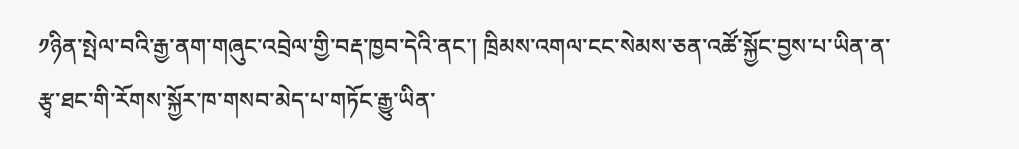༡ཉིན་སྤེལ་བའི་རྒྱ་ནག་གཞུང་འབྲེལ་གྱི་བརྡ་ཁྱབ་དེའི་ནང་། ཁྲིམས་འགལ་ངང་སེམས་ཅན་འཚོ་སྐྱོང་བྱས་པ་ཡིན་ན་རྩྭ་ཐང་གི་རོགས་སྐྱོར་ཁ་གསབ་མེད་པ་གཏོང་རྒྱུ་ཡིན་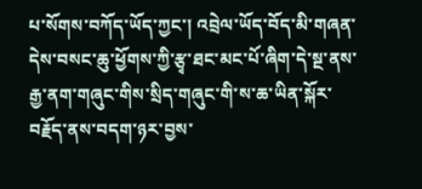པ་སོགས་བཀོད་ཡོད་ཀྱང་། འབྲེལ་ཡོད་བོད་མི་གཞན་དེས་བསང་ཆུ་ཕྱོགས་ཀྱི་རྩྭ་ཐང་མང་པོ་ཞིག་དེ་སྔ་ནས་རྒྱ་ནག་གཞུང་གིས་སྲིད་གཞུང་གི་ས་ཆ་ཡིན་སྐོར་བརྗོད་ནས་བདག་ཉར་བྱས་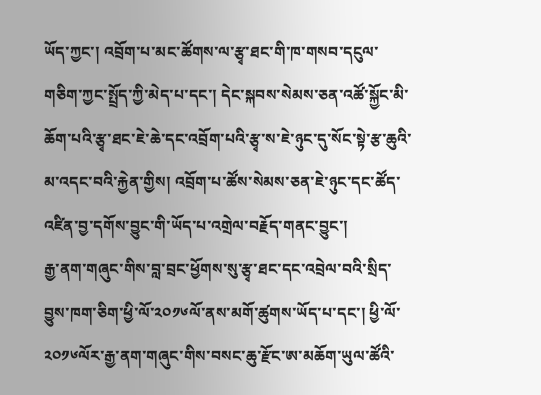ཡོད་ཀྱང་། འབྲོག་པ་མང་ཚོགས་ལ་རྩྭ་ཐང་གི་ཁ་གསབ་དངུལ་གཅིག་ཀྱང་སྤྲོད་ཀྱི་མེད་པ་དང་། དེང་སྐབས་སེམས་ཅན་འཚོ་སྐྱོང་མི་ཆོག་པའི་རྩྭ་ཐང་ཇེ་ཆེ་དང་འབྲོག་པའི་རྩྭ་ས་ཇེ་ཉུང་དུ་སོང་སྟེ་རྩ་ཆུའི་མ་འདང་བའི་རྐྱེན་གྱིས། འབྲོག་པ་ཚོས་སེམས་ཅན་ཇེ་ཉུང་དང་ཚོད་འཛིན་བྱ་དགོས་བྱུང་གི་ཡོད་པ་འགྲེལ་བརྗོད་གནང་བྱུང་།
རྒྱ་ནག་གཞུང་གིས་བླ་བྲང་ཕྱོགས་སུ་རྩྭ་ཐང་དང་འབྲེལ་བའི་སྲིད་བྱུས་ཁག་ཅིག་ཕྱི་ལོ་༢༠༡༦ལོ་ནས་མགོ་ཚུགས་ཡོད་པ་དང་། ཕྱི་ལོ་༢༠༡༦ལོར་རྒྱ་ནག་གཞུང་གིས་བསང་ཆུ་རྫོང་ཨ་མཆོག་ཡུལ་ཚོའི་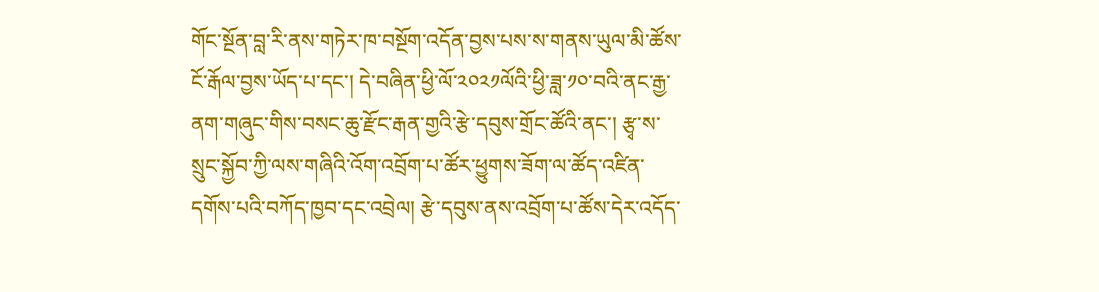གོང་སྔོན་བླ་རི་ནས་གཏེར་ཁ་བསྔོག་འདོན་བྱས་པས་ས་གནས་ཡུལ་མི་ཚོས་ངོ་རྒོལ་བྱས་ཡོད་པ་དང་། དེ་བཞིན་ཕྱི་ལོ་༢༠༢༡ལོའི་ཕྱི་ཟླ་༡༠་བའི་ནང་རྒྱ་ནག་གཞུང་གིས་བསང་ཆུ་རྫོང་རྒན་གྱའི་རྩེ་དབུས་གྲོང་ཚོའི་ནང་། རྩྭ་ས་སྲུང་སྐྱོབ་ཀྱི་ལས་གཞིའི་འོག་འབྲོག་པ་ཚོར་ཕྱུགས་ཟོག་ལ་ཚོད་འཛིན་དགོས་པའི་བཀོད་ཁྱབ་དང་འབྲེལ། རྩེ་དབུས་ནས་འབྲོག་པ་ཚོས་དེར་འདོད་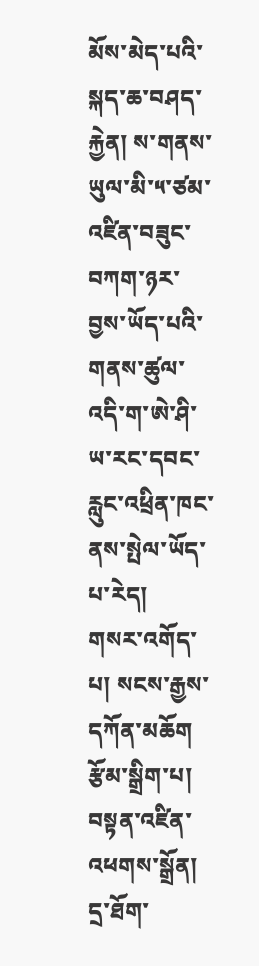མོས་མེད་པའི་སྐད་ཆ་བཤད་རྐྱེན། ས་གནས་ཡུལ་མི་༥་ཙམ་འཛིན་བཟུང་བཀག་ཉར་བྱས་ཡོད་པའི་གནས་ཚུལ་འདི་ག་ཨེ་ཤི་ཡ་རང་དབང་རླུང་འཕྲིན་ཁང་ནས་སྤེལ་ཡོད་པ་རེད།
གསར་འགོད་པ། སངས་རྒྱས་དཀོན་མཆོག
རྩོམ་སྒྲིག་པ། བསྟན་འཛིན་འཕགས་སྒྲོན།
དྲ་ཐོག་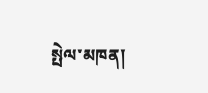སྤེལ་མཁན།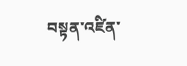བསྟན་འཛིན་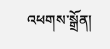འཕགས་སྒྲོན།